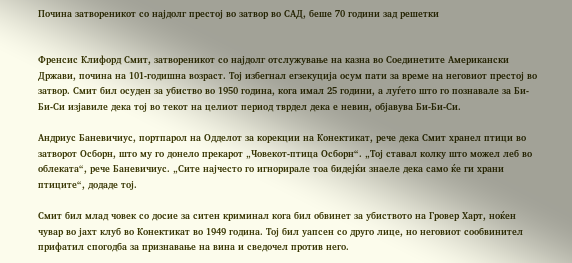Почина затвореникот со најдолг престој во затвор во САД, беше 70 години зад решетки


Френсис Клифорд Смит, затвореникот со најдолг отслужување на казна во Соединетите Американски Држави, почина на 101-годишна возраст. Тој избегнал егзекуција осум пати за време на неговиот престој во затвор. Смит бил осуден за убиство во 1950 година, кога имал 25 години, а луѓето што го познавале за Би-Би-Си изјавиле дека тој во текот на целиот период тврдел дека е невин, објавува Би-Би-Си.

Андриус Баневичиус, портпарол на Одделот за корекции на Конектикат, рече дека Смит хранел птици во затворот Осборн, што му го донело прекарот „Човекот-птица Осборн“. „Тој ставал колку што можел леб во облеката“, рече Баневичиус. „Сите најчесто го игнорирале тоа бидејќи знаеле дека само ќе ги храни птиците“, додаде тој.

Смит бил млад човек со досие за ситен криминал кога бил обвинет за убиството на Гровер Харт, ноќен чувар во јахт клуб во Конектикат во 1949 година. Тој бил уапсен со друго лице, но неговиот сообвинител прифатил спогодба за признавање на вина и сведочел против него.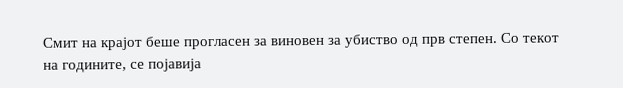Смит на крајот беше прогласен за виновен за убиство од прв степен. Со текот на годините, се појавија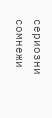сериозни сомнежи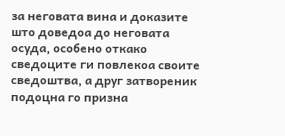за неговата вина и доказите што доведоа до неговата осуда, особено откако сведоците ги повлекоа своите сведоштва, а друг затвореник подоцна го призна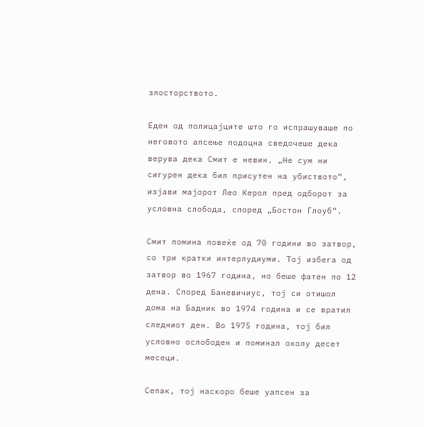злосторството.

Еден од полицајците што го испрашуваше по неговото апсење подоцна сведочеше дека верува дека Смит е невин. „Не сум ни сигурен дека бил присутен на убиството“, изјави мајорот Лео Керол пред одборот за условна слобода, според „Бостон Глоуб“.

Смит помина повеќе од 70 години во затвор, со три кратки интерлудиуми. Тој избега од затвор во 1967 година, но беше фатен по 12 дена. Според Баневичиус, тој си отишол дома на Бадник во 1974 година и се вратил следниот ден. Во 1975 година, тој бил условно ослободен и поминал околу десет месеци.

Сепак, тој наскоро беше уапсен за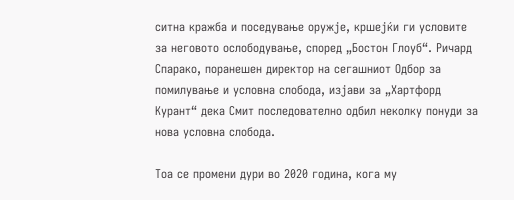ситна кражба и поседување оружје, кршејќи ги условите за неговото ослободување, според „Бостон Глоуб“. Ричард Спарако, поранешен директор на сегашниот Одбор за помилување и условна слобода, изјави за „Хартфорд Курант“ дека Смит последователно одбил неколку понуди за нова условна слобода.

Тоа се промени дури во 2020 година, кога му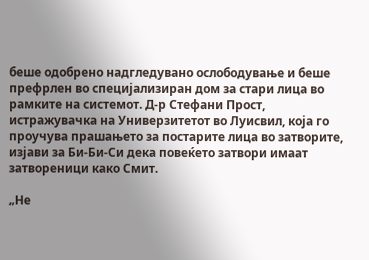беше одобрено надгледувано ослободување и беше префрлен во специјализиран дом за стари лица во рамките на системот. Д-р Стефани Прост, истражувачка на Универзитетот во Луисвил, која го проучува прашањето за постарите лица во затворите, изјави за Би-Би-Си дека повеќето затвори имаат затвореници како Смит.

„Не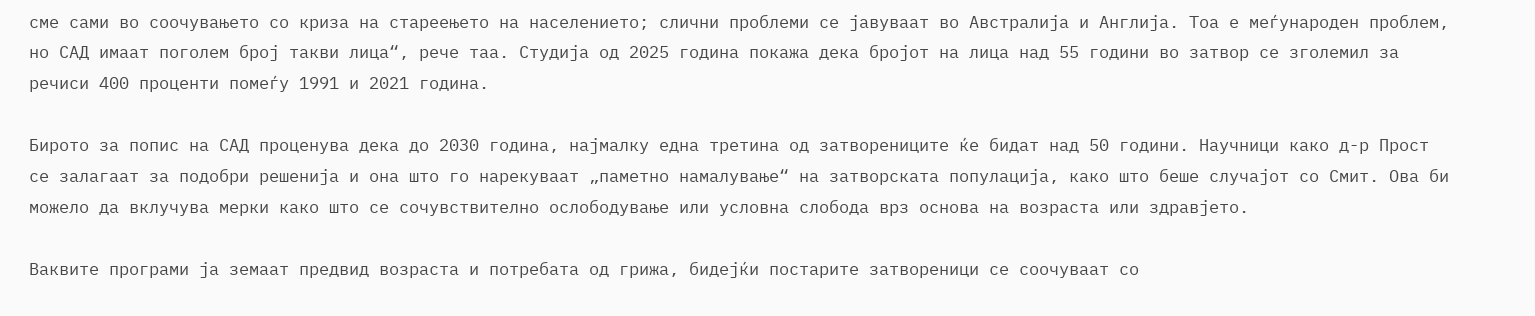сме сами во соочувањето со криза на стареењето на населението; слични проблеми се јавуваат во Австралија и Англија. Тоа е меѓународен проблем, но САД имаат поголем број такви лица“, рече таа. Студија од 2025 година покажа дека бројот на лица над 55 години во затвор се зголемил за речиси 400 проценти помеѓу 1991 и 2021 година.

Бирото за попис на САД проценува дека до 2030 година, најмалку една третина од затворениците ќе бидат над 50 години. Научници како д-р Прост се залагаат за подобри решенија и она што го нарекуваат „паметно намалување“ на затворската популација, како што беше случајот со Смит. Ова би можело да вклучува мерки како што се сочувствително ослободување или условна слобода врз основа на возраста или здравјето.

Ваквите програми ја земаат предвид возраста и потребата од грижа, бидејќи постарите затвореници се соочуваат со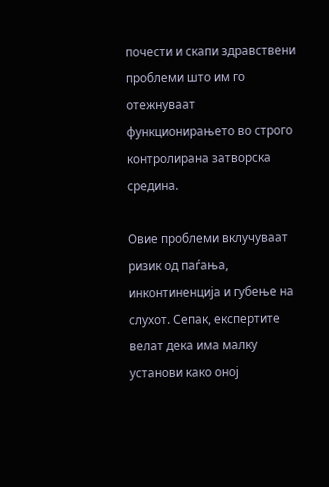почести и скапи здравствени проблеми што им го отежнуваат функционирањето во строго контролирана затворска средина.

Овие проблеми вклучуваат ризик од паѓања, инконтиненција и губење на слухот. Сепак, експертите велат дека има малку установи како оној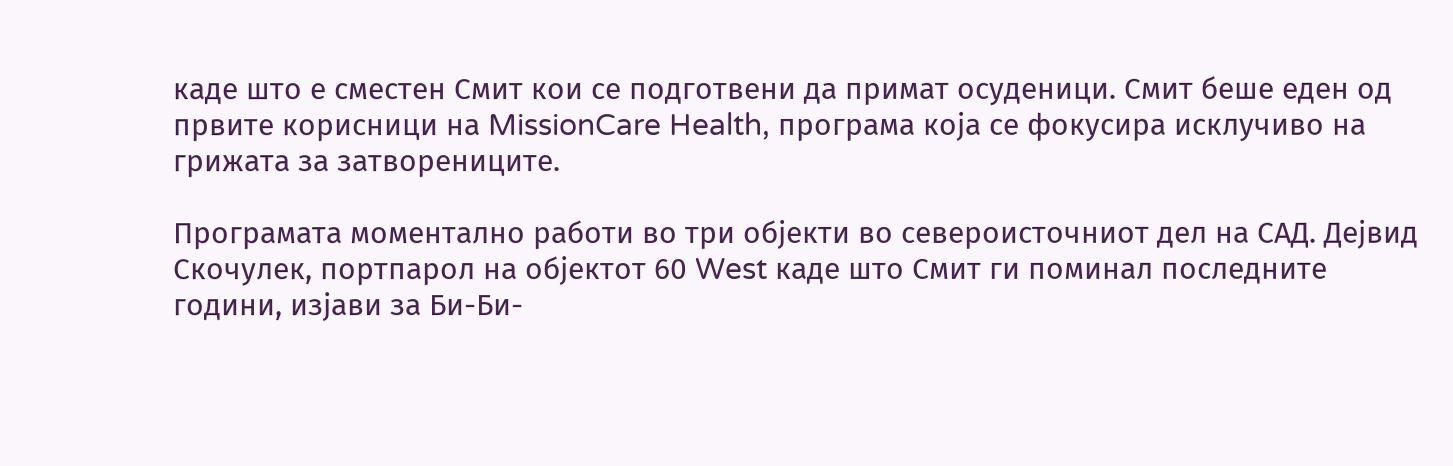каде што е сместен Смит кои се подготвени да примат осуденици. Смит беше еден од првите корисници на MissionCare Health, програма која се фокусира исклучиво на грижата за затворениците.

Програмата моментално работи во три објекти во североисточниот дел на САД. Дејвид Скочулек, портпарол на објектот 60 West каде што Смит ги поминал последните години, изјави за Би-Би-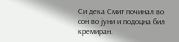Си дека Смит починал во сон во јуни и подоцна бил кремиран.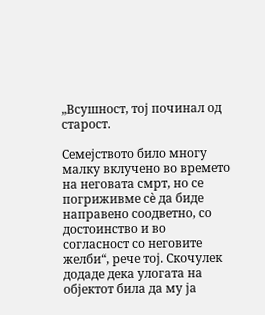„Всушност, тој починал од старост.

Семејството било многу малку вклучено во времето на неговата смрт, но се погриживме сè да биде направено соодветно, со достоинство и во согласност со неговите желби“, рече тој. Скочулек додаде дека улогата на објектот била да му ја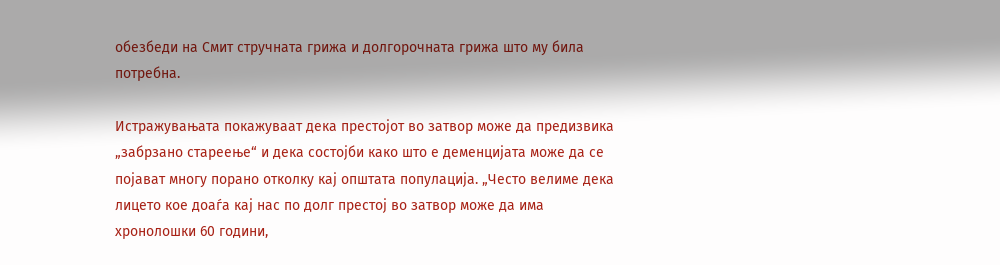обезбеди на Смит стручната грижа и долгорочната грижа што му била потребна.

Истражувањата покажуваат дека престојот во затвор може да предизвика „забрзано стареење“ и дека состојби како што е деменцијата може да се појават многу порано отколку кај општата популација. „Често велиме дека лицето кое доаѓа кај нас по долг престој во затвор може да има хронолошки 60 години,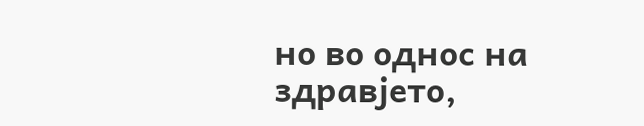но во однос на здравјето,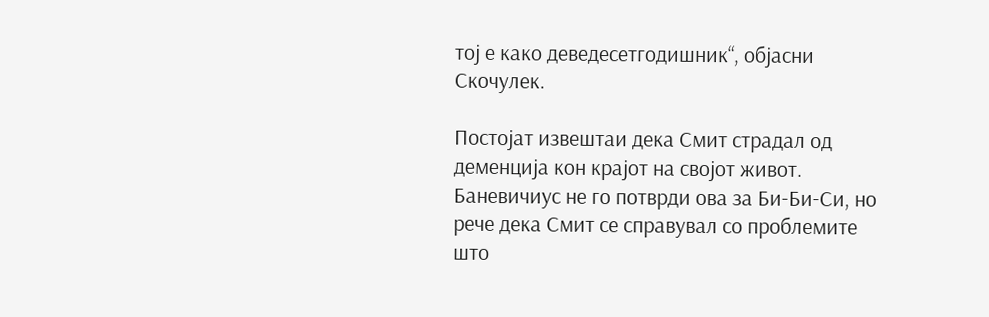тој е како деведесетгодишник“, објасни Скочулек.

Постојат извештаи дека Смит страдал од деменција кон крајот на својот живот. Баневичиус не го потврди ова за Би-Би-Си, но рече дека Смит се справувал со проблемите што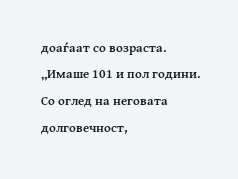доаѓаат со возраста. „Имаше 101 и пол години. Со оглед на неговата долговечност,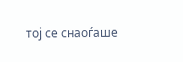тој се снаоѓаше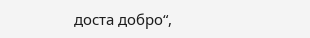доста добро“,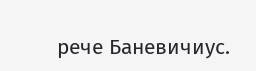рече Баневичиус.